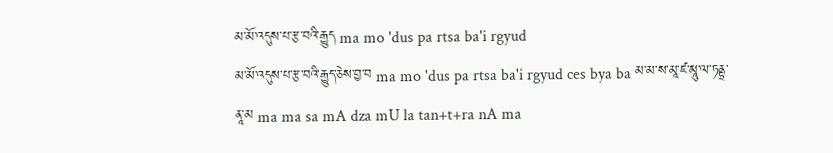མ་མོ་འདུས་པ་རྩ་བའི་རྒྱུད ma mo 'dus pa rtsa ba'i rgyud
མ་མོ་འདུས་པ་རྩ་བའི་རྒྱུད་ཅེས་བྱ་བ ma mo 'dus pa rtsa ba'i rgyud ces bya ba མ་མ་ས་མཱ་ཛ་མཱུ་ལ་ཏནྟྲ་ནཱ་མ ma ma sa mA dza mU la tan+t+ra nA ma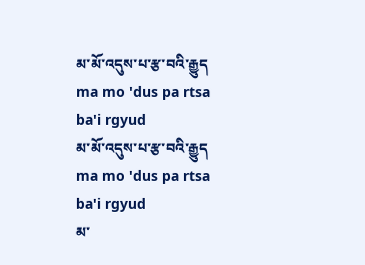མ་མོ་འདུས་པ་རྩ་བའི་རྒྱུད ma mo 'dus pa rtsa ba'i rgyud
མ་མོ་འདུས་པ་རྩ་བའི་རྒྱུད ma mo 'dus pa rtsa ba'i rgyud
མ་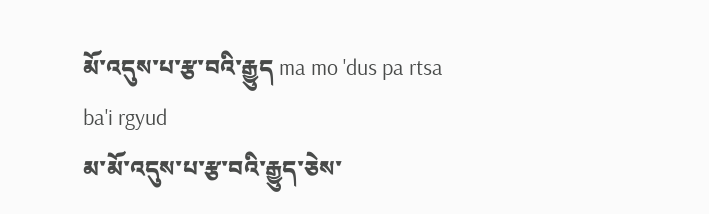མོ་འདུས་པ་རྩ་བའི་རྒྱུད ma mo 'dus pa rtsa ba'i rgyud
མ་མོ་འདུས་པ་རྩ་བའི་རྒྱུད་ཅེས་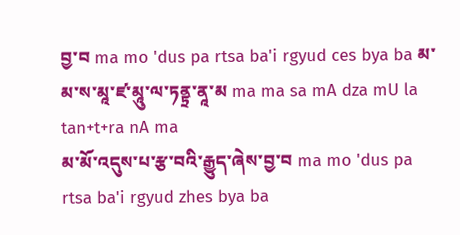བྱ་བ ma mo 'dus pa rtsa ba'i rgyud ces bya ba མ་མ་ས་མཱ་ཛ་མཱུ་ལ་ཏནྟྲ་ནཱ་མ ma ma sa mA dza mU la tan+t+ra nA ma
མ་མོ་འདུས་པ་རྩ་བའི་རྒྱུད་ཞེས་བྱ་བ ma mo 'dus pa rtsa ba'i rgyud zhes bya ba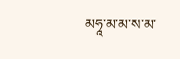མཧཱ་མ་མ་ས་མ་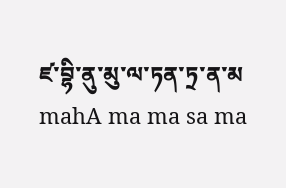ཛ་བྷི་ནུ་མུ་ལ་ཏན་ཏྲ་ན་མ mahA ma ma sa ma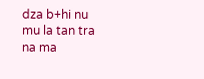dza b+hi nu mu la tan tra na ma